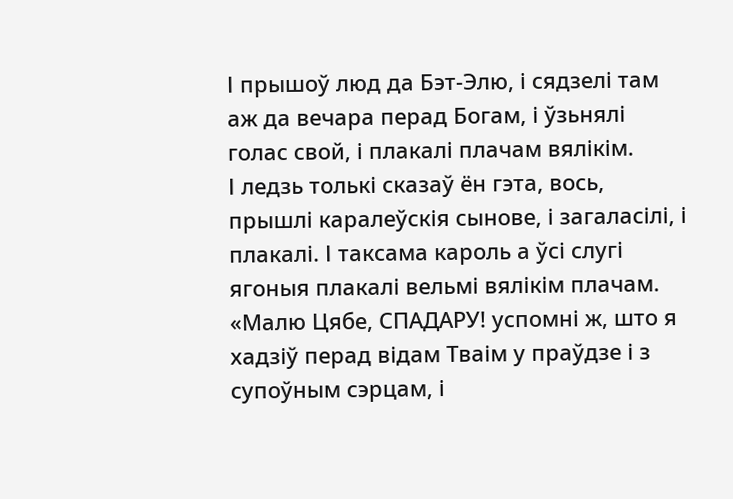І прышоў люд да Бэт-Элю, і сядзелі там аж да вечара перад Богам, і ўзьнялі голас свой, і плакалі плачам вялікім.
І ледзь толькі сказаў ён гэта, вось, прышлі каралеўскія сынове, і загаласілі, і плакалі. І таксама кароль а ўсі слугі ягоныя плакалі вельмі вялікім плачам.
«Малю Цябе, СПАДАРУ! успомні ж, што я хадзіў перад відам Тваім у праўдзе і з супоўным сэрцам, і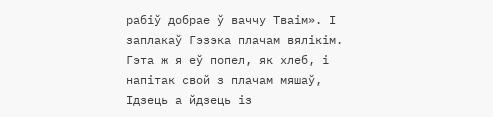рабіў добрае ў ваччу Тваім». І заплакаў Гэзэка плачам вялікім.
Гэта ж я еў попел, як хлеб, і напітак свой з плачам мяшаў,
Ідзець а йдзець із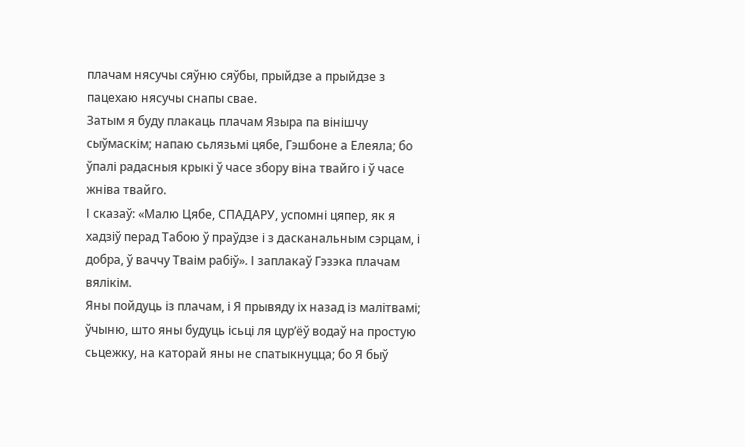плачам нясучы сяўню сяўбы, прыйдзе а прыйдзе з пацехаю нясучы снапы свае.
Затым я буду плакаць плачам Языра па вінішчу сыўмаскім; напаю сьлязьмі цябе, Гэшбоне а Елеяла; бо ўпалі радасныя крыкі ў часе збору віна твайго і ў часе жніва твайго.
І сказаў: «Малю Цябе, СПАДАРУ, успомні цяпер, як я хадзіў перад Табою ў праўдзе і з дасканальным сэрцам, і добра, ў ваччу Тваім рабіў». І заплакаў Гэзэка плачам вялікім.
Яны пойдуць із плачам, і Я прывяду іх назад із малітвамі; ўчыню, што яны будуць ісьці ля цур’ёў водаў на простую сьцежку, на каторай яны не спатыкнуцца; бо Я быў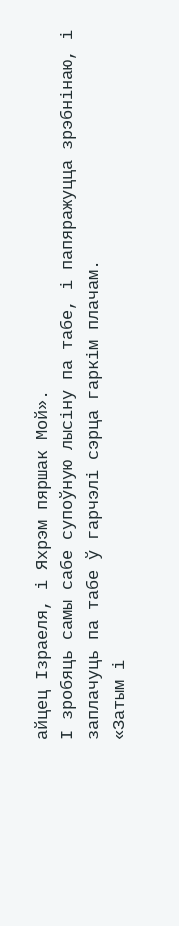айцец Ізраеля, і Яхрэм пяршак Мой».
І зробяць самы сабе супоўную лысіну па табе, і папяражуцца зрэбнінаю, і заплачуць па табе ў гарчэлі сэрца гаркім плачам.
«Затым і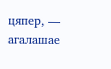цяпер, — агалашае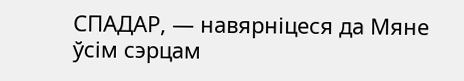СПАДАР, — навярніцеся да Мяне ўсім сэрцам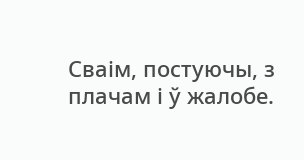Сваім, постуючы, з плачам і ў жалобе.